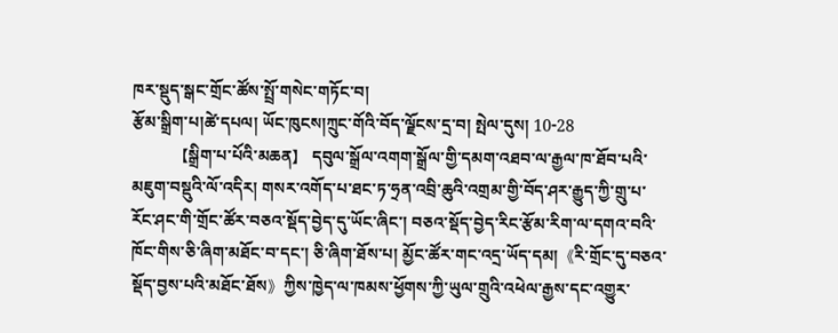ཁར་སྡུད་སྒང་གྲོང་ཚོས་སྤྲོ་གསེང་གཏོང་བ།
རྩོམ་སྒྲིག་པ།ཚེ་དཔལ། ཡོང་ཁུངས།ཀྲུང་གོའི་བོད་ལྗོངས་དྲ་བ། སྤེལ་དུས། 10-28
          【སྒྲིག་པ་པོའི་མཆན】 དབུལ་སྒྲོལ་འགག་སྒྲོལ་གྱི་དམག་འཐབ་ལ་རྒྱལ་ཁ་ཐོབ་པའི་མཇུག་བསྡུའི་ལོ་འདིར། གསར་འགོད་པ་ཐང་ཏ་ཧྲན་འབྲི་ཆུའི་འགྲམ་གྱི་བོད་ཤར་རྒྱུད་ཀྱི་གྲུ་པ་རོང་ཤང་གི་གྲོང་ཚོར་བཅའ་སྡོད་བྱེད་དུ་ཡོང་ཞིང་། བཅའ་སྡོད་བྱེད་རིང་རྩོམ་རིག་ལ་དགའ་བའི་ཁོང་གིས་ཅི་ཞིག་མཐོང་བ་དང་། ཅི་ཞིག་ཐོས་པ། མྱོང་ཚོར་གང་འདྲ་ཡོད་དམ།《རི་གྲོང་དུ་བཅའ་སྡོད་བྱས་པའི་མཐོང་ཐོས》ཀྱིས་ཁྱེད་ལ་ཁམས་ཕྱོགས་ཀྱི་ཡུལ་གྲུའི་འཕེལ་རྒྱས་དང་འགྱུར་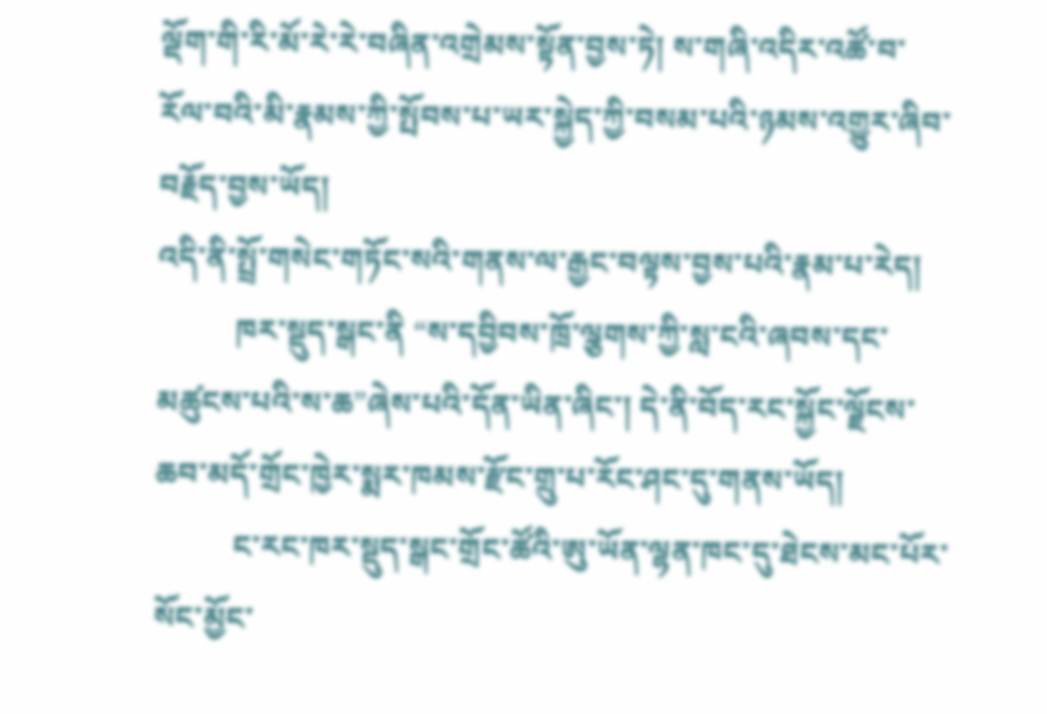ལྡོག་གི་རི་མོ་རེ་རེ་བཞིན་འགྲེམས་སྟོན་བྱས་ཏེ། ས་གཞི་འདིར་འཚོ་བ་རོལ་བའི་མི་རྣམས་ཀྱི་སྤོབས་པ་ཡར་སྐྱེད་ཀྱི་བསམ་པའི་ཉམས་འགྱུར་ཞིབ་བརྗོད་བྱས་ཡོད།
འདི་ནི་སྤྲོ་གསེང་གཏོང་སའི་གནས་ལ་རྒྱང་བལྟས་བྱས་པའི་རྣམ་པ་རེད།
          ཁར་སྡུད་སྒང་ནི “ས་དབྱིབས་ཁྲོ་ལྕགས་ཀྱི་སླ་ངའི་ཞབས་དང་མཚུངས་པའི་ས་ཆ”ཞེས་པའི་དོན་ཡིན་ཞིང་། དེ་ནི་བོད་རང་སྐྱོང་ལྗོངས་ཆབ་མདོ་གྲོང་ཁྱེར་སྨར་ཁམས་རྫོང་གྲུ་པ་རོང་ཤང་དུ་གནས་ཡོད།
          ང་རང་ཁར་སྡུད་སྒང་གྲོང་ཚོའི་ཨུ་ཡོན་ལྷན་ཁང་དུ་ཐེངས་མང་པོར་སོང་མྱོང་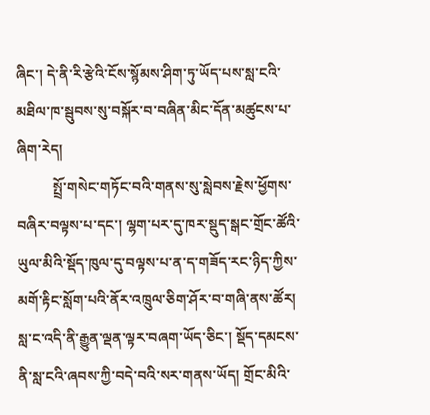ཞིང་། དེ་ནི་རི་རྩེའི་ངོས་སྙོམས་ཤིག་ཏུ་ཡོད་པས་སླ་ངའི་མཐིལ་ཁ་སྦུབས་སུ་བསྐོར་བ་བཞིན་མིང་དོན་མཚུངས་པ་ཞིག་རེད།
          སྤྲོ་གསེང་གཏོང་བའི་གནས་སུ་སླེབས་རྗེས་ཕྱོགས་བཞིར་བལྟས་པ་དང་། ལྷག་པར་དུ་ཁར་སྡུད་སྒང་གྲོང་ཚོའི་ཡུལ་མིའི་སྡོད་ཁུལ་དུ་བལྟས་པ་ན་ད་གཟོད་རང་ཉིད་ཀྱིས་མགོ་རྟིང་སློག་པའི་ནོར་འཁྲུལ་ཅིག་ཤོར་བ་གཞི་ནས་ཚོར། སླ་ང་འདི་ནི་རྒྱུན་ལྡན་ལྟར་བཞག་ཡོད་ཅིང་། སྡོད་དམངས་ནི་སླ་ངའི་ཞབས་ཀྱི་བདེ་བའི་སར་གནས་ཡོད། གྲོང་མིའི་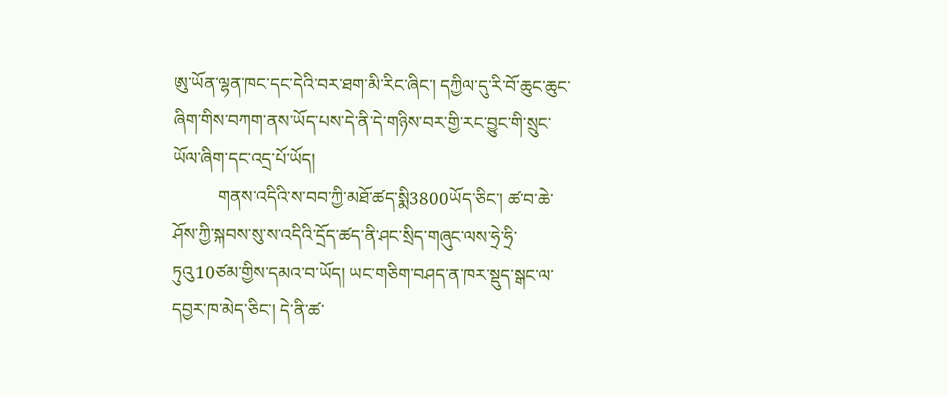ཨུ་ཡོན་ལྷན་ཁང་དང་དེའི་བར་ཐག་མི་རིང་ཞིང་། དཀྱིལ་དུ་རི་བོ་ཆུང་ཆུང་ཞིག་གིས་བཀག་ནས་ཡོད་པས་དེ་ནི་དེ་གཉིས་བར་གྱི་རང་བྱུང་གི་སྲུང་ཡོལ་ཞིག་དང་འདྲ་པོ་ཡོད།
          གནས་འདིའི་ས་བབ་ཀྱི་མཐོ་ཚད་སྨི3800ཡོད་ཅིང་། ཚ་བ་ཆེ་ཤོས་ཀྱི་སྐབས་སུ་ས་འདིའི་དྲོད་ཚད་ནི་ཤང་སྲིད་གཞུང་ལས་ཧྲེ་ཧྲི་ཏུའུ10ཙམ་གྱིས་དམའ་བ་ཡོད། ཡང་གཅིག་བཤད་ན་ཁར་སྡུད་སྒང་ལ་དབྱར་ཁ་མེད་ཅིང་། དེ་ནི་ཚ་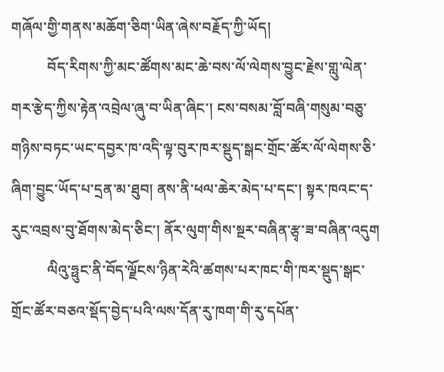གཞོལ་གྱི་གནས་མཆོག་ཅིག་ཡིན་ཞེས་བརྗོད་ཀྱི་ཡོད།
          བོད་རིགས་ཀྱི་མང་ཚོགས་མང་ཆེ་བས་ལོ་ལེགས་བྱུང་རྗེས་གླུ་ལེན་གར་རྩེད་ཀྱིས་རྟེན་འབྲེལ་ཞུ་བ་ཡིན་ཞིང་། ངས་བསམ་བློ་བཞི་གསུམ་བཅུ་གཉིས་བཏང་ཡང་དབྱར་ཁ་འདི་ལྟ་བུར་ཁར་སྡུད་སྒང་གྲོང་ཚོར་ལོ་ལེགས་ཅི་ཞིག་བྱུང་ཡོད་པ་དྲན་མ་ཐུབ། ནས་ནི་ཕལ་ཆེར་མེད་པ་དང་། སྟར་ཁའང་ད་རུང་འབྲས་བུ་ཐོགས་མེད་ཅིང་། ནོར་ལུག་གིས་སྔར་བཞིན་རྩྭ་ཟ་བཞིན་འདུག
          ལིའུ་ཧྥུང་ནི་བོད་ལྗོངས་ཉིན་རེའི་ཚགས་པར་ཁང་གི་ཁར་སྡུད་སྒང་གྲོང་ཚོར་བཅའ་སྡོད་བྱེད་པའི་ལས་དོན་རུ་ཁག་གི་རུ་དཔོན་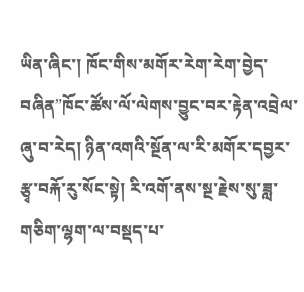ཡིན་ཞིང་། ཁོང་གིས་མགོར་རེག་རེག་བྱེད་བཞིན”ཁོང་ཚོས་ལོ་ལེགས་བྱུང་བར་རྟེན་འབྲེལ་ཞུ་བ་རེད། ཉིན་འགའི་སྔོན་ལ་རི་མགོར་དབྱར་རྩྭ་བརྐོ་རུ་སོང་སྟེ། རི་འགོ་ནས་སྔ་རྗེས་སུ་ཟླ་གཅིག་ལྷག་ལ་བསྡད་པ་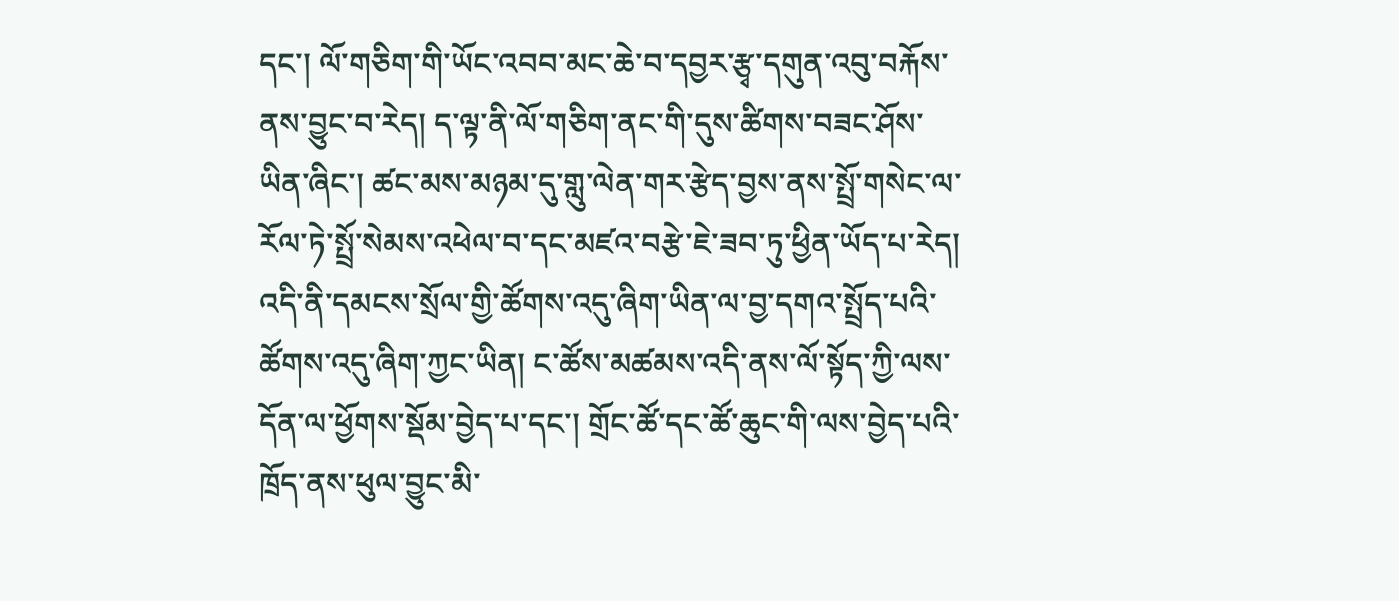དང་། ལོ་གཅིག་གི་ཡོང་འབབ་མང་ཆེ་བ་དབྱར་རྩྭ་དགུན་འབུ་བརྐོས་ནས་བྱུང་བ་རེད། ད་ལྟ་ནི་ལོ་གཅིག་ནང་གི་དུས་ཚིགས་བཟང་ཤོས་ཡིན་ཞིང་། ཚང་མས་མཉམ་དུ་གླུ་ལེན་གར་རྩེད་བྱས་ནས་སྤྲོ་གསེང་ལ་རོལ་ཏེ་སྤྲོ་སེམས་འཕེལ་བ་དང་མཛའ་བརྩེ་ཇེ་ཟབ་ཏུ་ཕྱིན་ཡོད་པ་རེད། འདི་ནི་དམངས་སྲོལ་གྱི་ཚོགས་འདུ་ཞིག་ཡིན་ལ་བྱ་དགའ་སྤྲོད་པའི་ཚོགས་འདུ་ཞིག་ཀྱང་ཡིན། ང་ཚོས་མཚམས་འདི་ནས་ལོ་སྟོད་ཀྱི་ལས་དོན་ལ་ཕྱོགས་སྡོམ་བྱེད་པ་དང་། གྲོང་ཚོ་དང་ཚོ་ཆུང་གི་ལས་བྱེད་པའི་ཁྲོད་ནས་ཕུལ་བྱུང་མི་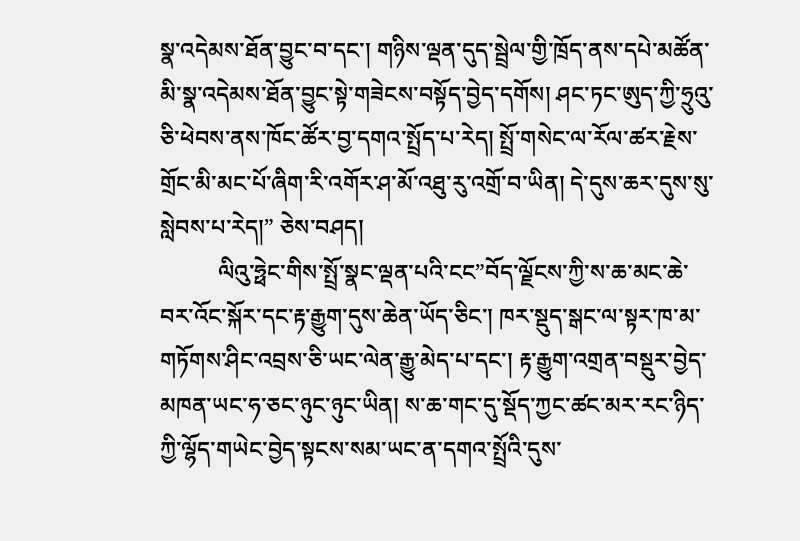སྣ་འདེམས་ཐོན་བྱུང་བ་དང་། གཉིས་ལྡན་དུད་སྦྲེལ་གྱི་ཁྲོད་ནས་དཔེ་མཚོན་མི་སྣ་འདེམས་ཐོན་བྱུང་སྟེ་གཟེངས་བསྟོད་བྱེད་དགོས། ཤང་ཏང་ཨུད་ཀྱི་ཧྲུའུ་ཅི་ཕེབས་ནས་ཁོང་ཚོར་བྱ་དགའ་སྤྲོད་པ་རེད། སྤྲོ་གསེང་ལ་རོལ་ཚར་རྗེས་གྲོང་མི་མང་པོ་ཞིག་རི་འགོར་ཤ་མོ་འཐུ་རུ་འགྲོ་བ་ཡིན། དེ་དུས་ཆར་དུས་སུ་སླེབས་པ་རེད།” ཅེས་བཤད།
          ལིའུ་ཧྥེང་གིས་སྤྲོ་སྣང་ལྡན་པའི་ངང”བོད་ལྗོངས་ཀྱི་ས་ཆ་མང་ཆེ་བར་འོང་སྐོར་དང་རྟ་རྒྱུག་དུས་ཆེན་ཡོད་ཅིང་། ཁར་སྡུད་སྒང་ལ་སྟར་ཁ་མ་གཏོགས་ཤིང་འབྲས་ཅི་ཡང་ལེན་རྒྱུ་མེད་པ་དང་། རྟ་རྒྱུག་འགྲན་བསྡུར་བྱེད་མཁན་ཡང་ཧ་ཅང་ཉུང་ཉུང་ཡིན། ས་ཆ་གང་དུ་སྡོད་ཀྱང་ཚང་མར་རང་ཉིད་ཀྱི་ལྷོད་གཡེང་བྱེད་སྟངས་སམ་ཡང་ན་དགའ་སྤྲོའི་དུས་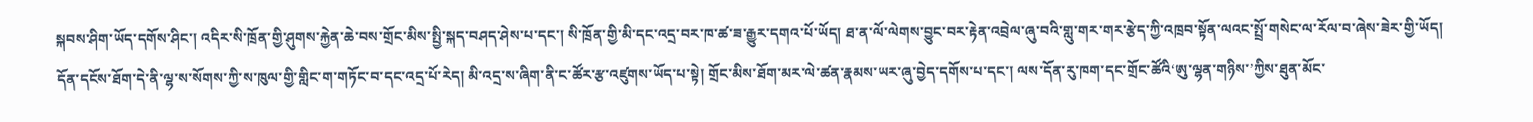སྐབས་ཤིག་ཡོད་དགོས་ཤིང་། འདིར་སི་ཁྲོན་གྱི་ཤུགས་རྐྱེན་ཆེ་བས་གྲོང་མིས་སྤྱི་སྐད་བཤད་ཤེས་པ་དང་། སི་ཁྲོན་གྱི་མི་དང་འདྲ་བར་ཁ་ཚ་ཟ་རྒྱུར་དགའ་པོ་ཡོད། ཐ་ན་ལོ་ལེགས་བྱུང་བར་རྟེན་འབྲེལ་ཞུ་བའི་གླུ་གར་གར་རྩེད་ཀྱི་འཁྲབ་སྟོན་ལའང་སྤྲོ་གསེང་ལ་རོལ་བ་ཞེས་ཟེར་གྱི་ཡོད། དོན་དངོས་ཐོག་དེ་ནི་ལྷ་ས་སོགས་ཀྱི་ས་ཁུལ་གྱི་གླིང་ག་གཏོང་བ་དང་འདྲ་པོ་རེད། མི་འདྲ་ས་ཞིག་ནི་ང་ཚོར་རྩ་འཛུགས་ཡོད་པ་སྟེ། གྲོང་མིས་ཐོག་མར་ལེ་ཚན་རྣམས་ཡར་ཞུ་བྱེད་དགོས་པ་དང་། ལས་དོན་རུ་ཁག་དང་གྲོང་ཚོའི‘ཨུ་ལྷན་གཉིས་’ཀྱིས་ཐུན་མོང་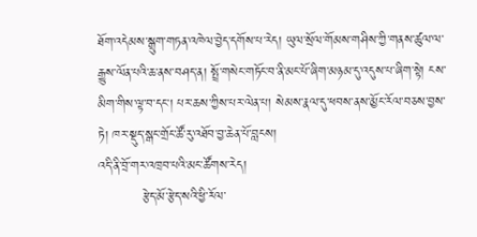ཐོག་འདེམས་སྒྲུག་གཏན་འཁེལ་བྱེད་དགོས་པ་རེད། ཡུལ་སྲོལ་གོམས་གཤིས་ཀྱི་གནས་ཚུལ་ལ་རྒྱུས་ལོན་པའི་ཆ་ནས་བཤད་ན། སྤྲོ་གསེང་གཏོང་བ་ནི་མང་པོ་ཞིག་མཉམ་དུ་འདུས་པ་ཞིག་སྟེ། ངས་མིག་གིས་ལྟ་བ་དང་། པར་ཆས་ཀྱིས་པར་ལེན་པ། སེམས་རྣལ་དུ་ཕབས་ནས་མྱོང་རོལ་བཅས་བྱས་ཏེ། ཁར་སྡུད་སྒང་གྲོང་ཚོ་རུ་འཐོབ་བྱ་ཆེན་པོ་བླངས།
འདི་ནི་བྲོ་གར་འཁྲབ་པའི་མང་ཚོགས་རེད།
          རྩེད་མོ་རྩེད་སའི་ཕྱི་རོལ་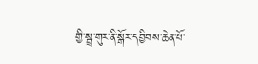གྱི་སྦྲ་གུར་ནི་སྒོར་དབྱིབས་ཆེན་པོ་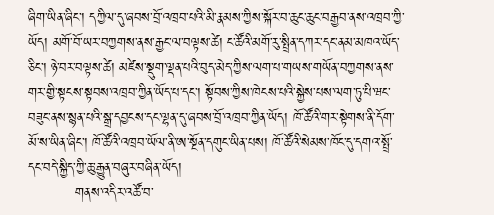ཞིག་ཡིན་ཞིང་། དཀྱིལ་དུ་ཞབས་བྲོ་འཁྲབ་པའི་མི་རྣམས་ཀྱིས་སྐོར་བ་ཆུང་ཆུང་བརྒྱབ་ནས་འཁྲབ་ཀྱི་ཡོད། མགོ་བོ་ཡར་བཀྱགས་ནས་རྒྱང་ལ་བལྟས་ཚེ། ང་ཚོའི་མགོ་རུ་སྤྲིན་དཀར་དང་ནམ་མཁའ་ཡོད་ཅིང་། ཉེ་བར་བལྟས་ཚེ། མཛེས་སྡུག་ལྡན་པའི་བུད་མེད་ཀྱིས་ལག་པ་གཡས་གཡོན་བཀྱགས་ནས་གར་གྱི་སྟངས་སྟབས་འཁྲབ་ཀྱིན་ཡོད་པ་དང་། སྟོབས་ཀྱིས་ཁེངས་པའི་སྐྱེས་པས་ལག་ཏུ་པི་ཝང་བཟུང་ནས་སྙན་པའི་སྒྲ་དབྱངས་དང་ལྷན་དུ་ཞབས་བྲོ་འཁྲབ་ཀྱིན་ཡོད། ཁོ་ཚོའི་གར་སྟེགས་ནི་དོག་མོ་ས་ཡིན་ཞིང་། ཁོ་ཚོའི་འཁྲབ་ཡོལ་ནི་ཨ་སྔོན་དགུང་ཡིན་པས། ཁོ་ཚོའི་སེམས་ཁོང་དུ་དགའ་སྤྲོ་དང་བདེ་སྐྱིད་ཀྱི་ཆུ་རྒྱུན་བཞུར་བཞིན་ཡོད།
          གནས་འདིར་འཚོ་བ་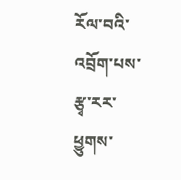རོལ་བའི་འབྲོག་པས་རྩྭ་རར་ཕྱུགས་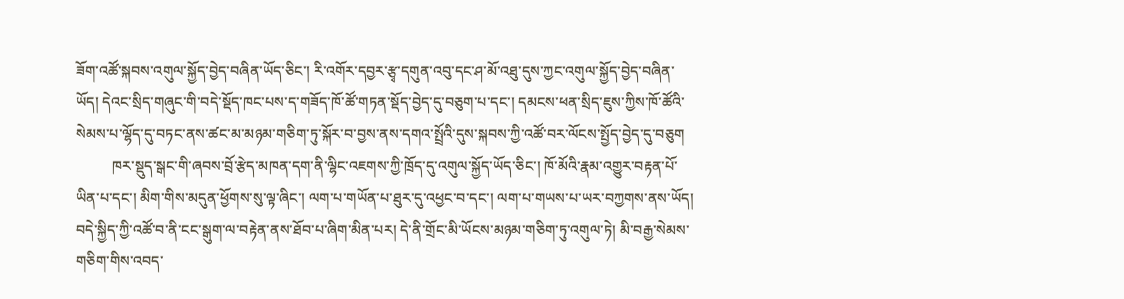ཟོག་འཚོ་སྐབས་འགུལ་སྐྱོད་བྱེད་བཞིན་ཡོད་ཅིང་། རི་འགོར་དབྱར་རྩྭ་དགུན་འབུ་དང་ཤ་མོ་འཐུ་དུས་ཀྱང་འགུལ་སྐྱོད་བྱེད་བཞིན་ཡོད། དེའང་སྲིད་གཞུང་གི་བདེ་སྡོད་ཁང་པས་ད་གཟོད་ཁོ་ཚོ་གཏན་སྡོད་བྱེད་དུ་བཅུག་པ་དང་། དམངས་ཕན་སྲིད་ཇུས་ཀྱིས་ཁོ་ཚོའི་སེམས་པ་ལྷོད་དུ་བཏང་ནས་ཚང་མ་མཉམ་གཅིག་ཏུ་སྐོར་བ་བྱས་ནས་དགའ་སྤྲོའི་དུས་སྐབས་ཀྱི་འཚོ་བར་ལོངས་སྤྱོད་བྱེད་དུ་བཅུག
          ཁར་སྡུད་སྒང་གི་ཞབས་བྲོ་རྩེད་མཁན་དག་ནི་ལྷིང་འཇགས་ཀྱི་ཁྲོད་དུ་འགུལ་སྐྱོད་ཡོད་ཅིང་། ཁོ་མོའི་རྣམ་འགྱུར་བརྟན་པོ་ཡིན་པ་དང་། མིག་གིས་མདུན་ཕྱོགས་སུ་ལྟ་ཞིང་། ལག་པ་གཡོན་པ་ཐུར་དུ་འཕྱང་བ་དང་། ལག་པ་གཡས་པ་ཡར་བཀྱགས་ནས་ཡོད། བདེ་སྐྱིད་ཀྱི་འཚོ་བ་ནི་ངང་སྒུག་ལ་བརྟེན་ནས་ཐོབ་པ་ཞིག་མིན་པར། དེ་ནི་གྲོང་མི་ཡོངས་མཉམ་གཅིག་ཏུ་འགུལ་ཏེ། མི་བརྒྱ་སེམས་གཅིག་གིས་འབད་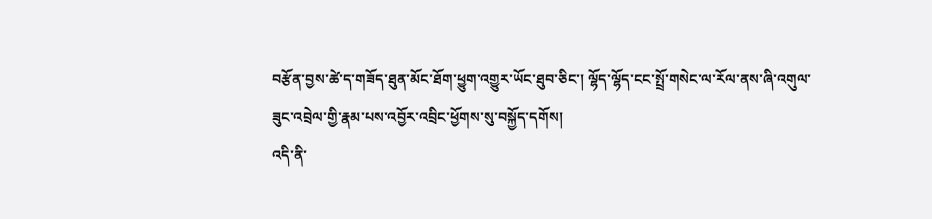བརྩོན་བྱས་ཚེ་ད་གཟོད་ཐུན་མོང་ཐོག་ཕྱུག་འགྱུར་ཡོང་ཐུབ་ཅིང་། ལྷོད་ལྷོད་ངང་སྤྲོ་གསེང་ལ་རོལ་ནས་ཞི་འགུལ་ཟུང་འབྲེལ་གྱི་རྣམ་པས་འབྱོར་འབྲིང་ཕྱོགས་སུ་བསྐྱོད་དགོས།
འདི་ནི་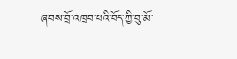ཞབས་བྲོ་འཁྲབ་པའི་བོད་ཀྱི་བུ་མོ་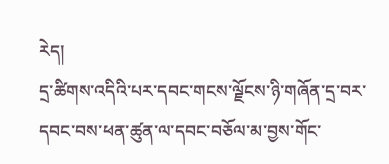རེད།
དྲ་ཚིགས་འདིའི་པར་དབང་གངས་ལྗོངས་ཉི་གཞོན་དྲ་བར་དབང་བས་ཕན་ཚུན་ལ་དབང་བཅོལ་མ་བྱས་གོང་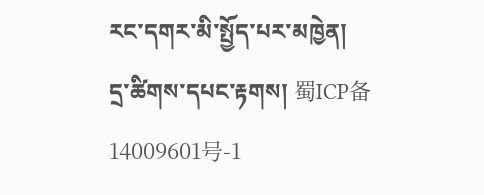རང་དགར་མི་སྤྱོད་པར་མཁྱེན།
དྲ་ཚིགས་དཔང་རྟགས། 蜀ICP备14009601号-1